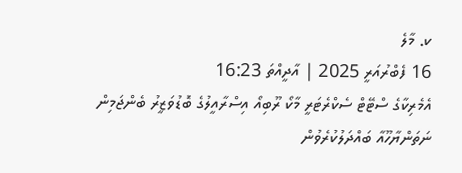ކ. މާލެ
16 ފެބްރުއަރީ 2025 | އާދީއްތަ 16:23
އެމެރިކާގެ ސްޓޭޓް ސެކްރެޓަރީ މާކޯ ރޫބިއޯ އިސްރާއީލުގެ ބޮޑުވަޒީރު ބެންޖަމިން ނަތަންޔާހޫއާ ބައްދަލުކުރެވުން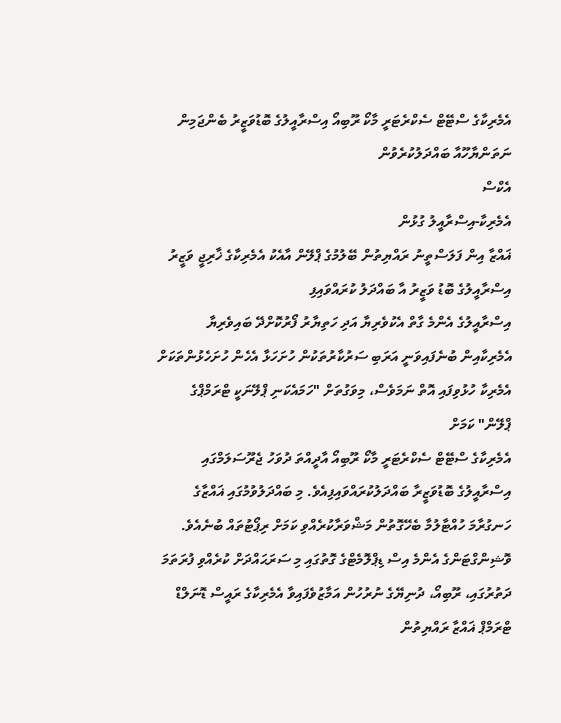އެމެރިކާގެ ސްޓޭޓް ސެކްރެޓަރީ މާކޯ ރޫބިއޯ އިސްރާއީލުގެ ބޮޑުވަޒީރު ބެންޖަމިން ނަތަންޔާހޫއާ ބައްދަލުކުރެވުން
އެކްސް
އެމެރިކާ-އިސްރާއީލު ގުޅުން
ޣައްޒާ އިން ފަލަސްތީނު ރައްޔިތުން ބޭލުމުގެ ޕްލޭން އާއެކު އެމެރިކާގެ ޚާރިޖީ ވަޒީރު އިސްރާއީލުގެ ބޮޑު ވަޒީރު އާ ބައްދަލު ކުރައްވައިފި
އިސްރާއީލުގެ އެންމެ ގާތް އެކުވެރިޔާ އަދި ހަތިޔާރު ފޯރުކޮށްދޭ ބައިވެރިޔާ އެމެރިކާއިން ބުނެފައިވަނީ އަރަބި ސަރުކާރުތަކުން ހުށަހަޅާ އެހެން ހުށަހެޅުންތަކަށް އެމެރިކާ ހުޅުވިފައި އޮތް ނަމަވެސް، މިވަގުތަށް "ހަމައެކަނި ޕްލޭނަކީ ޓްރަމްޕްގެ ޕްލޭން" ކަމަށް
އެމެރިކާގެ ސްޓޭޓް ސެކްރެޓަރީ މާކޯ ރޫބިއޯ އާދީއްތަ ދުވަހު ޖެރޫސަލަމްގައި އިސްރާއީލުގެ ބޮޑުވަޒީރާ ބައްދަލުކުރައްވައިފިއެވެ. މި ބައްދަލުވުމުގައި ޣައްޒާގެ ހަނގުރާމަ ހުއްޓާލުމާ ބެހޭގޮތުން މަޝްވަރާކުރެއްވި ކަމަށް ރިޕޯޓުތައް ބުނެއެވެ.
ވޮޝިންގްޓަންގެ އެންމެ އިސް ޑިޕްލޮމެޓްގެ ގޮތުގައި މި ސަރަޙައްދަށް ކުރެއްވި ފުރަތަމަ ދަތުރުގައި، ރޫބިއޯ، ދުނިޔޭގެ ނުރުހުން އަމާޒުވެފައިވާ އެމެރިކާގެ ރައީސް ޑޮނަލްޑް ޓްރަމްޕް ޣައްޒާ ރައްޔިތުން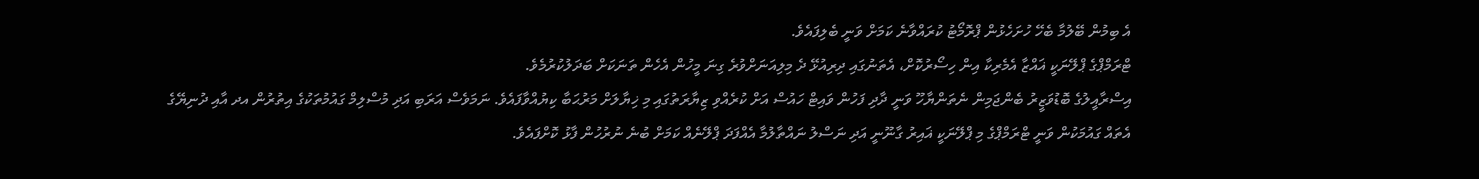އެ ބިމުން ބޭލުމާ ބެހޭ ހުށަހެޅުން ޕްރޮމޯޓު ކުރައްވާނެ ކަމަށް ވަނީ ބެލިފައެވެ.
ޓްރަމްޕްގެ ޕްލޭނަކީ ޣައްޒާ އެމެރިކާ އިން ހިސޯރުކޮށް، އެތަނުގައި ދިރިއުޅޭ ދެ މިލިއަނަށްވުރެ ގިނަ މީހުން އެހެން ތަނަކަށް ބަދަލުކުރުމެވެ.
އިސްރާއީލުގެ ބޮޑުވަޒީރު ބެންޖަމިން ނެތަންޔާހޫ ވަނީ ދާދި ފަހުން ވައިޓް ހައުސް އަށް ކުރެއްވި ޒިޔާރަތުގައި މި ޚިޔާލަށް މަރުޙަބާ ކިޔުއްވާފައެވެ. ނަމަވެސް އަރަބި އަދި މުސްލިމް ގައުމުތަކުގެ އިތުރުން އދ އާއި ދުނިޔޭގެ އެތައް ގައުމަކުން ވަނީ ޓްރަމްޕްގެ މި ޕްލޭނަކީ ޣައިރު ގާނޫނީ އަދި ނަސްލު ނައްތާލުމާ އެއްފަދަ ޕްލޭނެއް ކަމަށް ބުނެ ނުރުހުން ފާޅު ކޮށްފައެވެ.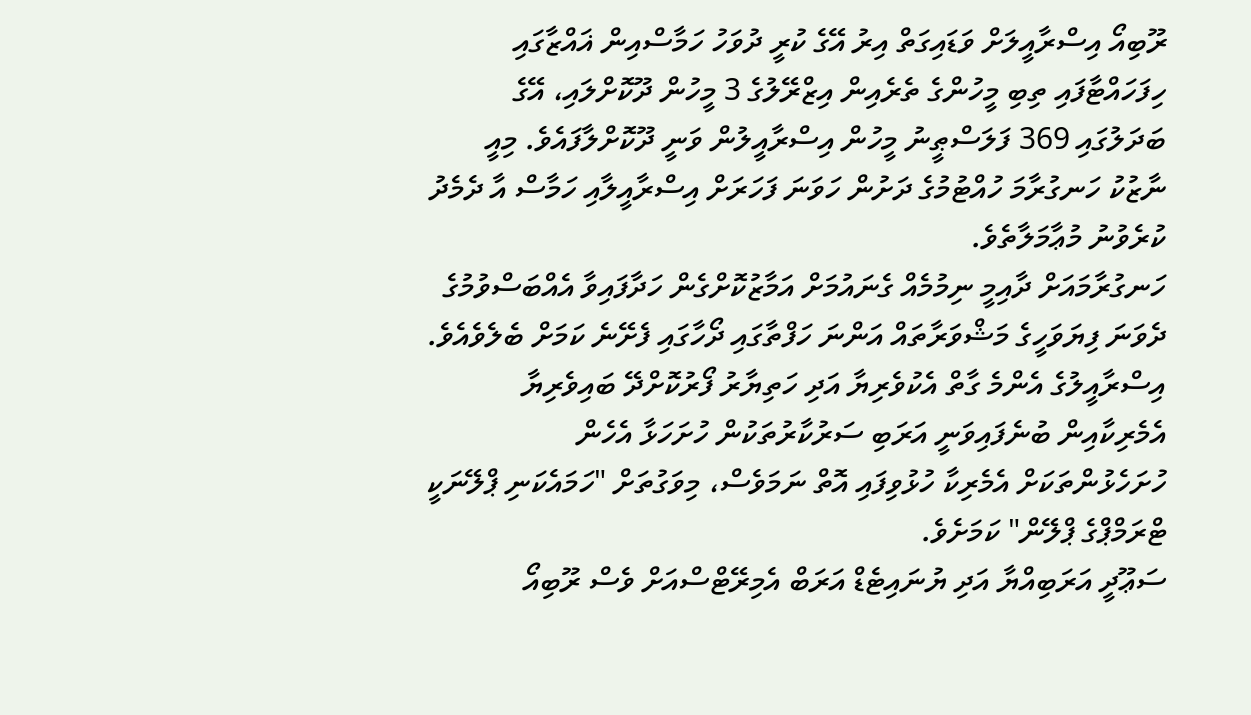ރޫބިއޯ އިސްރާއީލަށް ވަޑައިގަތް އިރު އޭގެ ކުރީ ދުވަހު ހަމާސްއިން ޣައްޒާގައި ހިފަހައްޓާފައި ތިބި މީހުންގެ ތެރެއިން އިޒްރޭލުގެ 3 މީހުން ދޫކޮށްލައި، އޭގެ ބަދަލުގައި 369 ފަލަސްޠީނު މީހުން އިސްރާއީލުން ވަނީ ދޫކޮށްލާފައެވެ. މިއީ ނާޒުކު ހަނގުރާމަ ހުއްޓުމުގެ ދަށުން ހަވަނަ ފަހަރަށް އިސްރާއީލާއި ހަމާސް އާ ދެމެދު ކުރެވުނު މުޢާމަލާތެވެ.
ހަނގުރާމައަށް ދާއިމީ ނިމުމެއް ގެނައުމަށް އަމާޒުކޮށްގެން ހަދާފައިވާ އެއްބަސްވުމުގެ ދެވަނަ ފިޔަވަހީގެ މަޝްވަރާތައް އަންނަ ހަފްތާގައި ދޯހާގައި ފެށޭނެ ކަމަށް ބެލެވެއެވެ.
އިސްރާއީލުގެ އެންމެ ގާތް އެކުވެރިޔާ އަދި ހަތިޔާރު ފޯރުކޮށްދޭ ބައިވެރިޔާ އެމެރިކާއިން ބުނެފައިވަނީ އަރަބި ސަރުކާރުތަކުން ހުށަހަޅާ އެހެން ހުށަހެޅުންތަކަށް އެމެރިކާ ހުޅުވިފައި އޮތް ނަމަވެސް، މިވަގުތަށް "ހަމައެކަނި ޕްލޭނަކީ ޓްރަމްޕްގެ ޕްލޭން" ކަމަށެވެ.
ސަޢޫދީ އަރަބިއްޔާ އަދި ޔުނައިޓެޑް އަރަބް އެމިރޭޓްސްއަށް ވެސް ރޫބިއޯ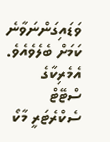ވަޑައިގަންނަވާނެ ކަމަށް ބެލެވެއެވެ.
އެމެރިކާގެ ސްޓޭޓް ސެކްރެޓަރީ މާކޯ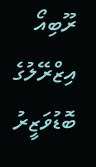ރޫބިއޯ އިޒްރޭލުގެ ބޮޑުވަޒީރު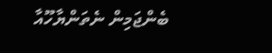ބެންޖަމިން ނެތަންޔާހޫއާ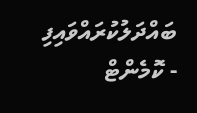ބައްދަލުކުރައްވައިފި
- ކޮމެންޓް